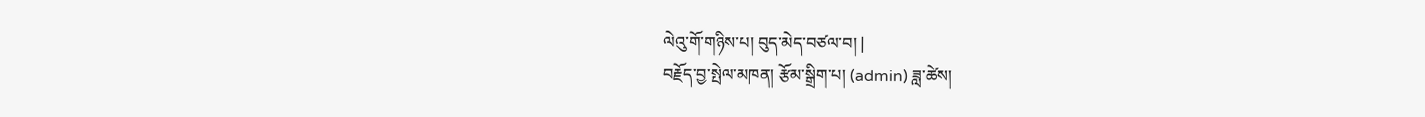ལེའུ་གོ་གཉིས་པ། བུད་མེད་བཙལ་བ། |
བརྗོད་བྱ་སྤེལ་མཁན། རྩོམ་སྒྲིག་པ། (admin) ཟླ་ཚེས།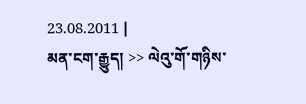23.08.2011 |
མན་ངག་རྒྱུད། >> ལེའུ་གོ་གཉིས་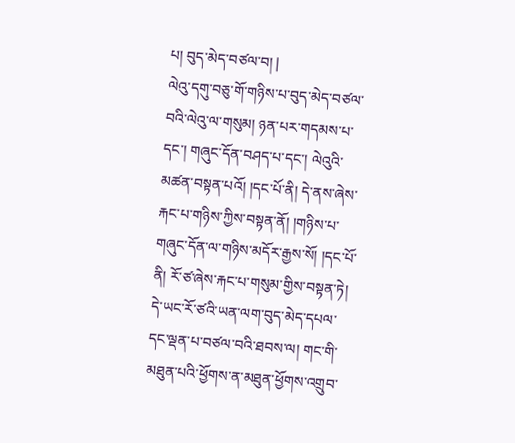པ། བུད་མེད་བཙལ་བ། |
ལེའུ་དགུ་བཅུ་གོ་གཉིས་པ་བུད་མེད་བཙལ་བའི་ལེའུ་ལ་གསུམ། ཉན་པར་གདམས་པ་དང་། གཞུང་དོན་བཤད་པ་དང་། ལེའུའི་མཚན་བསྟན་པའོ། །དང་པོ་ནི། དེ་ནས་ཞེས་རྐང་པ་གཉིས་ཀྱིས་བསྟན་ནོ། །གཉིས་པ་གཞུང་དོན་ལ་གཉིས་མདོར་རྒྱས་སོ། །དང་པོ་ནི། རོ་ཙ་ཞེས་རྐང་པ་གསུམ་གྱིས་བསྟན་ཏེ། དེ་ཡང་རོ་ཙའི་ཡན་ལག་བུད་མེད་དཔལ་དང་ལྡན་པ་བཙལ་བའི་ཐབས་ལ། གང་གི་མཐུན་པའི་ཕྱོགས་ན་མཐུན་ཕྱོགས་འགྲུབ་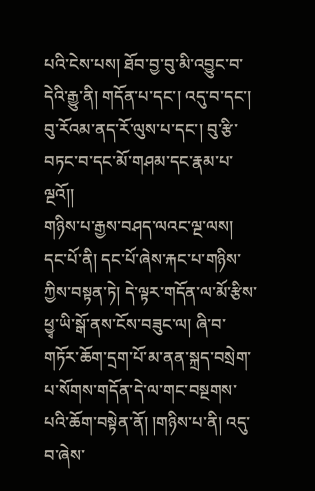པའི་ངེས་པས། ཐོབ་བྱ་བུ་མི་འབྱུང་བ་དེའི་རྒྱུ་ནི། གདོན་པ་དང་། འདུ་བ་དང་། བུ་རོའམ་ནད་རོ་ལུས་པ་དང་། བུ་རྩི་བཏང་བ་དང་མོ་གཤམ་དང་རྣམ་པ་ལྔའོ།།
གཉིས་པ་རྒྱས་བཤད་ལའང་ལྔ་ལས། དང་པོ་ནི། དང་པོ་ཞེས་རྐང་པ་གཉིས་ཀྱིས་བསྟན་ཏེ། དེ་ལྟར་གདོན་ལ་མོ་རྩིས་ཕྱྭ་ཡི་སྒོ་ནས་ངོས་བཟུང་ལ། ཞི་བ་གཏོར་ཆོག་དྲག་པོ་མ་ནན་སྐྲད་བསྲེག་པ་སོགས་གདོན་དེ་ལ་གང་བསྔགས་པའི་ཆོག་བསྟེན་ནོ། །གཉིས་པ་ནི། འདུ་བ་ཞེས་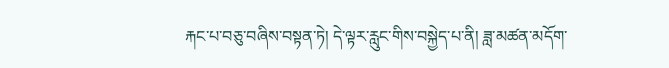རྐང་པ་བཅུ་བཞིས་བསྟན་ཏེ། དེ་ལྟར་རླུང་གིས་བསྐྱེད་པ་ནི། ཟླ་མཚན་མདོག་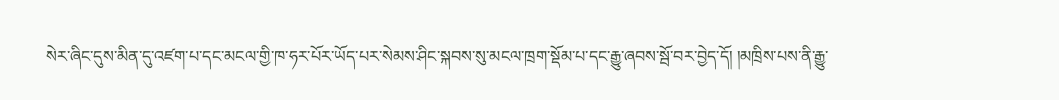སེར་ཞིང་དུས་མིན་དུ་འཛག་པ་དང་མངལ་གྱི་ཁ་ཧར་པོར་ཡོད་པར་སེམས་ཤིང་སྐབས་སུ་མངལ་ཁྲག་སྡོམ་པ་དང་རྒྱུ་ཞབས་སྦོ་བར་བྱེད་དོ། །མཁྲིས་པས་ནི་རྒྱུ་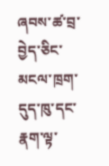ཞབས་ཚ་བྲ་བྱེད་ཅིང་མངལ་ཁྲག་དུད་ཁུ་དང་རྣག་ལྟ་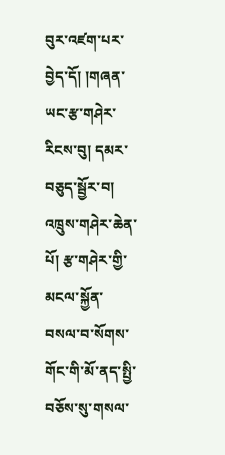བུར་འཛག་པར་བྱེད་དོ། །གཞན་ཡང་རྩ་གཤེར་རིངས་བུ། དམར་བཅུད་སྦྱོར་བ། འཁྲུས་གཤེར་ཆེན་པོ། རྩ་གཤེར་གྱི་མངལ་སྐྱོན་བསལ་བ་སོགས་གོང་གི་མོ་ནད་སྤྱི་བཅོས་སུ་གསལ་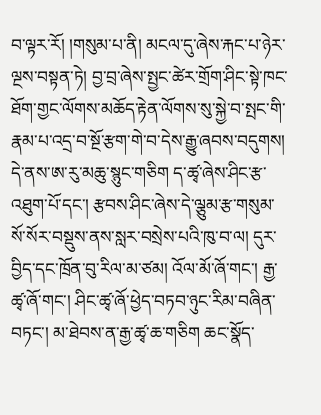བ་ལྟར་རོ། །གསུམ་པ་ནི། མངལ་དུ་ཞེས་རྐང་པ་ཉེར་ལྔས་བསྟན་ཏེ། བྱ་བྲ་ཞེས་སྤྱང་ཚེར་གྲོག་ཤིང་སྟེ་ཁང་ཐོག་གྱང་ལོགས་མཆོད་རྟེན་ལོགས་སུ་སྐྱེ་བ་སྤང་གི་རྣམ་པ་འདྲ་བ་སྔོ་རྩག་གེ་བ་དེས་རྒྱུ་ཞབས་བདུགས། དེ་ནས་ཨ་རུ་མཆུ་སྙུང་གཅིག ད་ཚྭ་ཞེས་ཤིང་རྩ་འཐུག་པོ་དང་། རྩབས་ཤིང་ཞེས་དེ་ལྕུམ་རྩ་གསུམ་སོ་སོར་བསྡུས་ནས་སླར་བསྲེས་པའི་ཁུ་བ་ལ། དུར་བྱིད་དང་ཁྲོན་བུ་རིལ་མ་ཙམ། འོལ་མོ་ཞོ་གང་། རྒྱ་ཚྭ་ཞོ་གང་། ཤིང་ཚྭ་ཞོ་ཕྱེད་བཏབ་ཉུང་རིམ་བཞིན་བཏང་། མ་ཐེབས་ན་རྒྱ་ཚྭ་ཆ་གཅིག ཆང་སྣོད་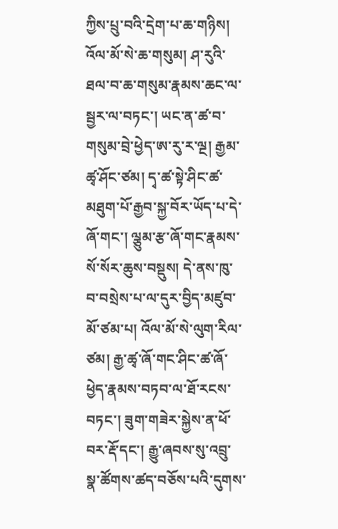ཀྱིས་པྲུ་བའི་དྲེག་པ་ཆ་གཉིས། འོལ་མོ་སེ་ཆ་གསུམ། ཤ་རུའི་ཐལ་བ་ཆ་གསུམ་རྣམས་ཆང་ལ་སྦྱར་ལ་བཏང་། ཡང་ན་ཚ་བ་གསུམ་བྲེ་ཕྱེད་ཨ་རུ་ར་ལྔ། རྒྱམ་ཚྭ་ཤོང་ཙམ། དྭ་ཚ་སྟེ་ཤིང་ཚ་མཐུག་པོ་རྒྱབ་སྐྱ་བོར་ཡོད་པ་དེ་ཞོ་གང་། ལྕུམ་རྩ་ཞོ་གང་རྣམས་སོ་སོར་ཆུས་བསྡུས། དེ་ནས་ཁུ་བ་བསྲེས་པ་ལ་དུར་བྱིད་མཛུབ་མོ་ཙམ་པ། འོལ་མོ་སེ་ལུག་རིལ་ཙམ། རྒྱ་ཚྭ་ཞོ་གང་ཤིང་ཚ་ཞོ་ཕྱེད་རྣམས་བཏབ་ལ་ཐོ་རངས་བཏང་། ཟུག་གཟེར་སྐྱེས་ན་ཕོ་བར་རྡོ་དང་། རྒྱུ་ཞབས་སུ་འབྲུ་སྣ་ཚོགས་ཚད་བཅོས་པའི་དུགས་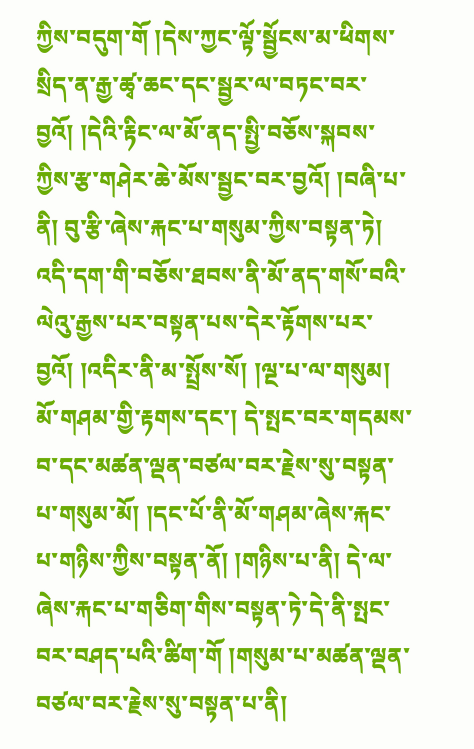ཀྱིས་བདུག་གོ །དེས་ཀྱང་ལྟོ་སྦྱོངས་མ་ཕིགས་སྲིད་ན་རྒྱ་ཚྭ་ཆང་དང་སྦྱར་ལ་བཏང་བར་བྱའོ། །དེའི་རྟིང་ལ་མོ་ནད་སྤྱི་བཅོས་སྐབས་ཀྱིས་རྩ་གཤེར་ཆེ་མོས་སྦྱང་བར་བྱའོ། །བཞི་པ་ནི། བུ་རྩི་ཞེས་རྐང་པ་གསུམ་ཀྱིས་བསྟན་ཏེ། འདི་དག་གི་བཅོས་ཐབས་ནི་མོ་ནད་གསོ་བའི་ལེའུ་རྒྱས་པར་བསྟན་པས་དེར་རྟོགས་པར་བྱའོ། །འདིར་ནི་མ་སྤྲོས་སོ། །ལྔ་པ་ལ་གསུམ། མོ་གཤམ་གྱི་རྟགས་དང་། དེ་སྤང་བར་གདམས་བ་དང་མཚན་ལྡན་བཙལ་བར་རྗེས་སུ་བསྟན་པ་གསུམ་མོ། །དང་པོ་ནི་མོ་གཤམ་ཞེས་རྐང་པ་གཉིས་ཀྱིས་བསྟན་ནོ། །གཉིས་པ་ནི། དེ་ལ་ཞེས་རྐང་པ་གཅིག་གིས་བསྟན་ཏེ་དེ་ནི་སྤང་བར་བཤད་པའི་ཚིག་གོ །གསུམ་པ་མཚན་ལྡན་བཙལ་བར་རྗེས་སུ་བསྟན་པ་ནི།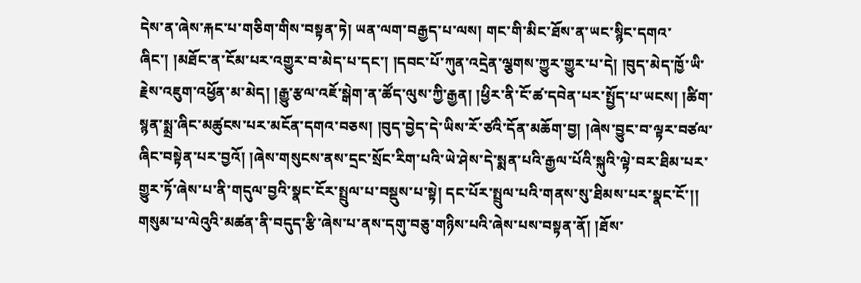དེས་ན་ཞེས་རྐང་པ་གཅིག་གིས་བསྟན་ཏེ། ཡན་ལག་བརྒྱད་པ་ལས། གང་གི་མིང་ཐོས་ན་ཡང་སྙིང་དགའ་ཞིང་། །མཐོང་ན་ངོམ་པར་འགྱུར་བ་མེད་པ་དང་། །དབང་པོ་ཀུན་འདྲེན་ལྕགས་ཀྱུར་གྱུར་པ་དེ། །བུད་མེད་ཁྱོ་ཡི་རྗེས་འཇུག་འཕྱོན་མ་མེད། །རྒྱུ་རྩལ་འཇོ་སྒེག་ན་ཚོད་ལུས་ཀྱི་རྒྱན། །ཕྱིར་ནི་ངོ་ཚ་དབེན་པར་སྤྱོད་པ་ཡངས། །ཚིག་སྙན་སྨྲ་ཞིང་མཚུངས་པར་མངོན་དགའ་བཅས། །བུད་བྱེད་དེ་ཡིས་རོ་ཙའི་དོན་མཆོག་བྱ། །ཞེས་བྱུང་བ་ལྟར་བཙལ་ཞིང་བསྟེན་པར་བྱའོ། །ཞེས་གསུངས་ནས་དྲང་སྲོང་རིག་པའི་ཡེ་ཤེས་དེ་སྨན་པའི་རྒྱལ་པོའི་སྐུའི་ལྟེ་བར་ཐིམ་པར་གྱུར་ཏོ་ཞེས་པ་ནི་གདུལ་བྱའི་སྣང་ངོར་སྤྲུལ་པ་བསྡུས་པ་སྟེ། དང་པོར་སྤྲུལ་པའི་གནས་སུ་ཐིམས་པར་སྣང་ངོ་།།
གསུམ་པ་ལེའུའི་མཚན་ནི་བདུད་རྩི་ཞེས་པ་ནས་དགུ་བཅུ་གཉིས་པའི་ཞེས་པས་བསྟན་ནོ། །ཐོས་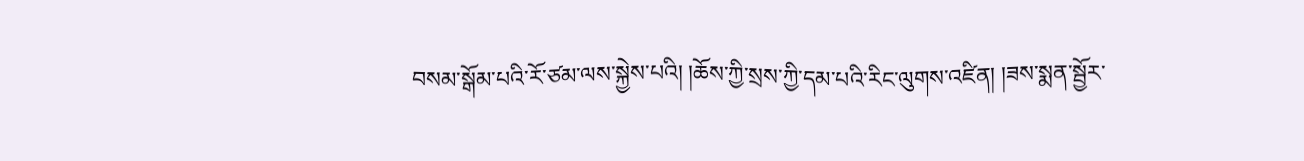བསམ་སྒོམ་པའི་རོ་ཙམ་ལས་སྐྱེས་པའི། །ཆོས་ཀྱི་སྲས་ཀྱི་དམ་པའི་རིང་ལུགས་འཛིན། །ཟས་སྨན་སྦྱོར་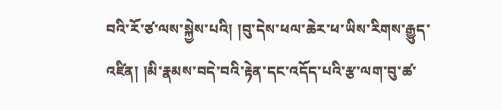བའི་རོ་ཙ་ལས་སྐྱེས་པའི། །བུ་དེས་ཕལ་ཆེར་ཕ་ཡིས་རིགས་རྒྱུད་འཛིན། །མི་རྣམས་བདེ་བའི་རྟེན་དང་འདོད་པའི་རྩ་ལག་བུ་ཚ་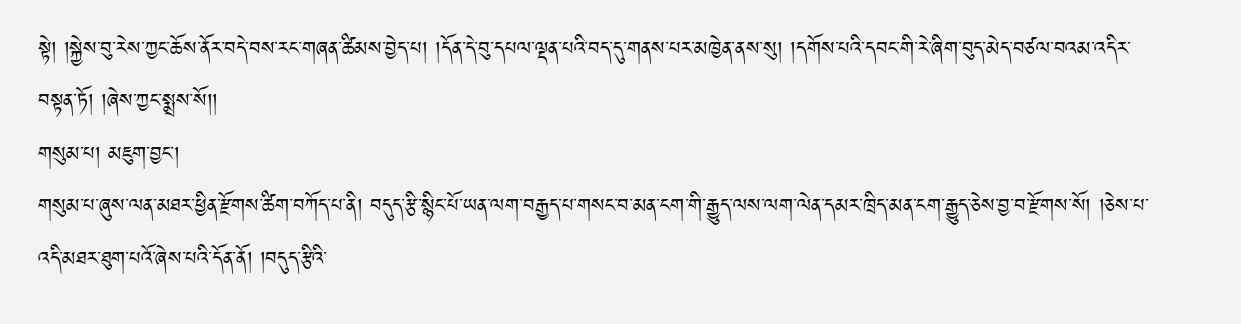སྟེ། །སྐྱེས་བུ་རེས་ཀྱང་ཆོས་ནོར་བདེ་བས་རང་གཞན་ཚིམས་བྱེད་པ། །དོན་དེ་བུ་དཔལ་ལྡན་པའི་བད་དུ་གནས་པར་མཁྱེན་ནས་སུ། །དགོས་པའི་དབང་གི་རེ་ཞིག་བུད་མེད་བཙལ་བའམ་འདིར་བསྟན་ཏོ། །ཞེས་ཀྱང་སྨྲས་སོ།།
གསུམ་པ། མཇུག་བྱང་།
གསུམ་པ་ཞུས་ལན་མཐར་ཕྱིན་རྫོགས་ཚིག་བཀོད་པ་ནི། བདུད་རྩི་སྙིང་པོ་ཡན་ལག་བརྒྱད་པ་གསང་བ་མན་ངག་གི་རྒྱུད་ལས་ལག་ལེན་དམར་ཁྲིད་མན་ངག་རྒྱུད་ཅེས་བྱ་བ་རྫོགས་སོ། །ཅེས་པ་འདི་མཐར་ཐུག་པའོ་ཞེས་པའི་དོན་ནོ། །བདུད་རྩིའི་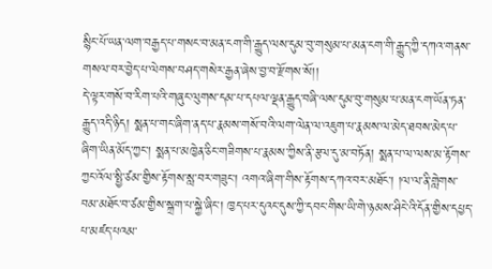སྙིང་པོ་ཡན་ལག་བརྒྱད་པ་གསང་བ་མན་ངག་གི་རྒྱུད་ལས་དུམ་བུ་གསུམ་པ་མན་ངག་གི་རྒྱུད་ཀྱི་དཀའ་གནས་གསལ་བར་བྱེད་པ་ལེགས་བཤད་གསེར་རྒྱན་ཞེས་བྱ་བ་རྫོགས་སོ།།
དེ་ལྟར་གསོ་བ་རིག་པའི་གཞུང་ལུགས་དམ་པ་དཔལ་ལྡན་རྒྱུད་བཞི་ལས་དུམ་བུ་གསུམ་པ་མན་ངག་ཡོན་ཏན་རྒྱུད་འདི་ཉིད། སྨན་པ་གང་ཞིག་ནད་པ་རྣམས་གསོ་བའི་ལག་ལེན་ལ་འཇུག་པ་རྣམས་ལ་མེད་ཐབས་མེད་པ་ཞིག་ཡིན་མོད་ཀྱང་། སྨན་པ་མཁྱེན་ཅིང་གཟིགས་པ་རྣམས་ཀྱིས་ནི་རྩལ་དུ་མ་བཏོན། སྨན་པ་ལ་ལས་མ་རྟོགས་ཀྱང་འོལ་སྤྱི་ཙམ་གྱིས་རྟོགས་སླ་བར་གཟུང་། འགའ་ཞིག་གིས་རྟོགས་དཀའ་བར་མཐོང་། །ལ་ལ་ནི་གླེགས་བམ་མཐོང་བ་ཙམ་གྱིས་སྐྲག་པ་སྐྱེ་ཞིང་། ཁྱད་པར་དུའང་དུས་ཀྱི་དབང་གིས་ཡི་གེ་ཉམས་ཤིངེ་འི་དོན་གྱིས་དཔྱད་པ་མཛད་པའམ་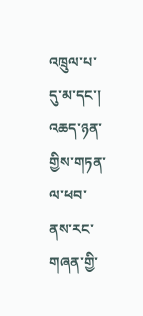འཁྲུལ་པ་དུ་མ་དང་། འཆད་ཉན་གྱིས་གཏན་ལ་ཕབ་ནས་རང་གཞན་གྱི་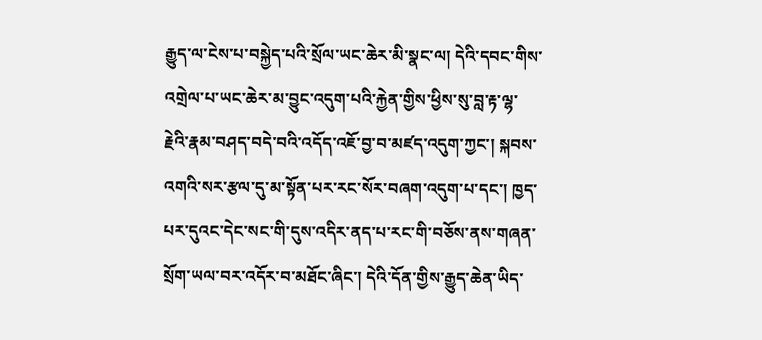རྒྱུད་ལ་ངེས་པ་བསྐྱེད་པའི་སྲོལ་ཡང་ཆེར་མི་སྣང་ལ། དེའི་དབང་གིས་འགྲེལ་པ་ཡང་ཆེར་མ་བྱུང་འདུག་པའི་རྐྱེན་གྱིས་ཕྱིས་སུ་བླ་རྟ་ལྷ་རྗེའི་རྣམ་བཤད་བདེ་བའི་འདོད་འཇོ་བྱ་བ་མཛད་འདུག་ཀྱང་། སྐབས་འགའི་སར་རྩལ་དུ་མ་སྟོན་པར་རང་སོར་བཞག་འདུག་པ་དང་། ཁྱད་པར་དུའང་དེང་སང་གི་དུས་འདིར་ནད་པ་རང་གི་བཅོས་ནས་གཞན་སྲོག་ཡལ་བར་འདོར་བ་མཐོང་ཞིང་། དེའི་དོན་གྱིས་རྒྱུད་ཆེན་ཡིད་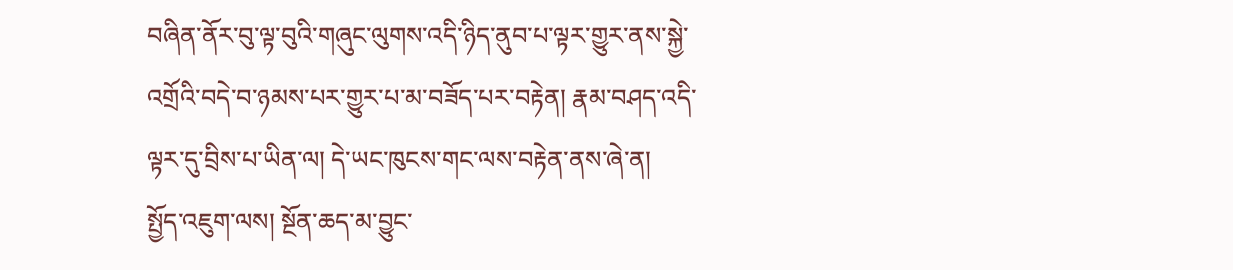བཞིན་ནོར་བུ་ལྟ་བུའི་གཞུང་ལུགས་འདི་ཉིད་ནུབ་པ་ལྟར་གྱུར་ནས་སྐྱེ་འགྲོའི་བདེ་བ་ཉམས་པར་གྱུར་པ་མ་བཟོད་པར་བརྟེན། རྣམ་བཤད་འདི་ལྟར་དུ་བྲིས་པ་ཡིན་ལ། དེ་ཡང་ཁུངས་གང་ལས་བརྟེན་ནས་ཞེ་ན།
སྤྱོད་འཇུག་ལས། སྔོན་ཆད་མ་བྱུང་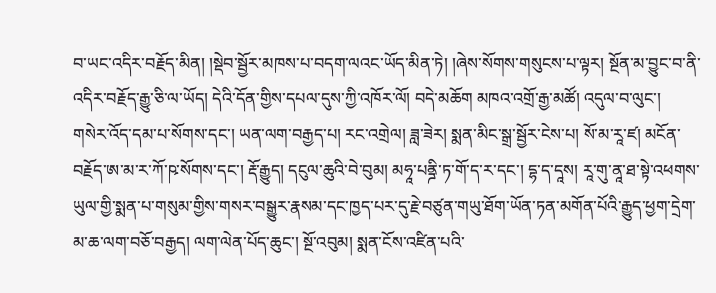བ་ཡང་འདིར་བརྗོད་མིན། །སྡེབ་སྦྱོར་མཁས་པ་བདག་ལའང་ཡོད་མིན་ཏེ། །ཞེས་སོགས་གསུངས་པ་ལྟར། སྔོན་མ་བྱུང་བ་ནི་འདིར་བརྗོད་རྒྱུ་ཅི་ལ་ཡོད། དེའི་དོན་གྱིས་དཔལ་དུས་ཀྱི་འཁོར་ལོ། བདེ་མཆོག མཁའ་འགྲོ་རྒྱ་མཚོ། འདུལ་བ་ལུང་། གསེར་འོད་དམ་པ་སོགས་དང་། ཡན་ལག་བརྒྱད་པ། རང་འགྲེལ། ཟླ་ཟེར། སྨན་མིང་སྒྲ་སྦྱོར་ངེས་པ། སོ་མ་རཱ་ཛ། མངོན་བརྗོད་ཨ་མ་ར་ཀོ་ཥ་སོགས་དང་། རྡོ་རྒྱུད། དངུལ་ཆུའི་བེ་བུམ། མཧཱ་པནྜི་ཏ་གོ་ད་ར་དང་། དྷ་ད་དཱས། རཱ་གུ་ནཱ་ཐ་སྟེ་འཕགས་ཡུལ་གྱི་སྨན་པ་གསུམ་གྱིས་གསར་བསྒྱུར་རྣསམ་དང་ཁྱད་པར་དུ་རྗེ་བཙུན་གཡུ་ཐོག་ཡོན་ཏན་མགོན་པོའི་རྒྱུད་ཕྱག་དྲེག་མ་ཆ་ལག་བཅོ་བརྒྱད། ལག་ལེན་པོད་ཆུང་། སྔོ་འབུམ། སྨན་ངོས་འཛིན་པའི་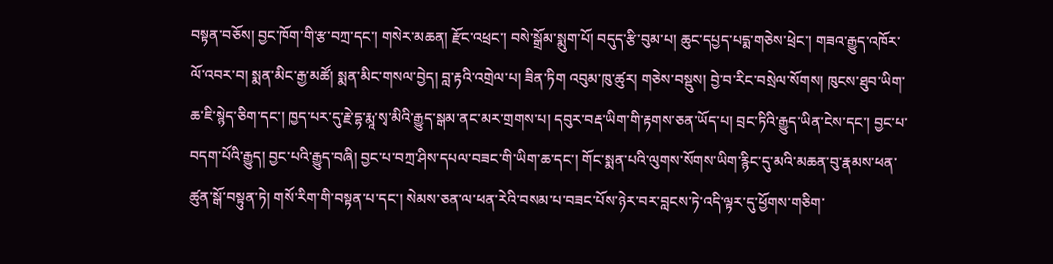བསྟན་བཅོས། བྱང་ཁོག་གི་རྩ་བཀྲ་དང་། གསེར་མཆན། རྫོང་འཕྲང་། བསེ་སྒྲོམ་སྨུག་པོ། བདུད་རྩི་བུམ་པ། ཆུང་དཔྱད་པདྨ་གཅེས་ཕྲེང་། གཟའ་རྒྱུད་འཁོར་ལོ་འབར་བ། སྨན་མིང་རྒྱ་མཚོ། སྨན་མིང་གསལ་བྱེད། བླ་རྟའི་འགྲེལ་པ། ཟིན་ཏིག འབུམ་ཁུ་ཚུར། གཅེས་བསྡུས། བྱེ་བ་རིང་བསྲེལ་སོགས། ཁུངས་ཐུབ་ཡིག་ཆ་ཇི་སྙེད་ཅིག་དང་། ཁྱད་པར་དུ་རྗེ་དྷ་རྨཱ་སྭ་མིའི་རྒྱུད་སྒམ་ནང་མར་གྲགས་པ། དབུར་བརྡ་ཡིག་གི་རྟགས་ཅན་ཡོད་པ། བྲང་ཏིའི་རྒྱུད་ཡིན་ངེས་དང་། བྱང་པ་བདག་པོའི་རྒྱུད། བྱང་པའི་རྒྱུད་བཞི། བྱང་པ་བཀྲ་ཤིས་དཔལ་བཟང་གི་ཡིག་ཆ་དང་། གོང་སྨན་པའི་ལུགས་སོགས་ཡིག་རྙིང་དུ་མའི་མཆན་བུ་རྣམས་ཕན་ཚུན་སྒོ་བསྟུན་ཏེ། གསོ་རིག་གི་བསྟན་པ་དང་། སེམས་ཅན་ལ་ཕན་རེའི་བསམ་པ་བཟང་པོས་ཉེར་བར་བླངས་ཏེ་འདི་ལྟར་དུ་ཕྱོགས་གཅིག་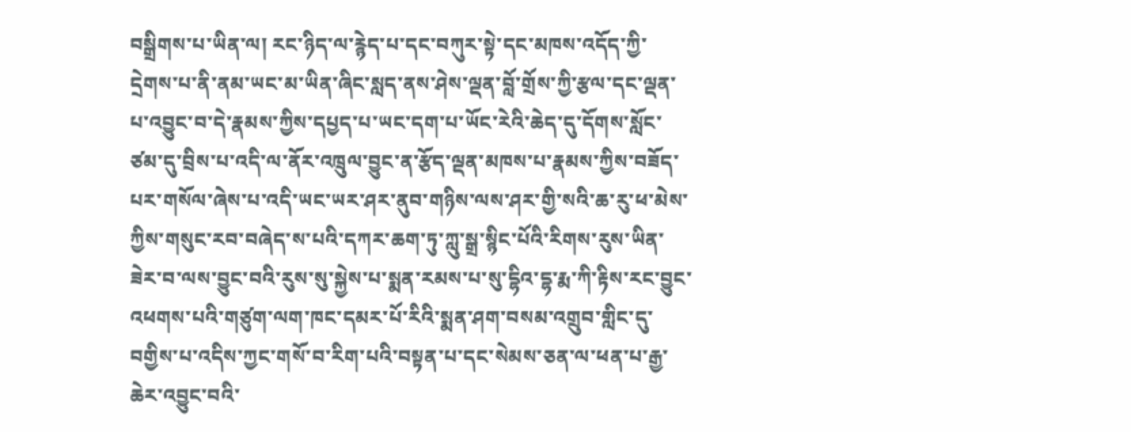བསྒྲིགས་པ་ཡིན་ལ། རང་ཉིད་ལ་རྙེད་པ་དང་བཀུར་སྟེ་དང་མཁས་འདོད་ཀྱི་དྲེགས་པ་ནི་ནམ་ཡང་མ་ཡིན་ཞིང་སླད་ནས་ཤེས་ལྡན་བློ་གྲོས་ཀྱི་རྩལ་དང་ལྡན་པ་འབྱུང་བ་དེ་རྣམས་ཀྱིས་དཔྱད་པ་ཡང་དག་པ་ཡོང་རེའི་ཆེད་དུ་དོགས་སློང་ཙམ་དུ་བྲིས་པ་འདི་ལ་ནོར་འཁྲུལ་བྱུང་ན་རྩོད་ལྡན་མཁས་པ་རྣམས་ཀྱིས་བཟོད་པར་གསོལ་ཞེས་པ་འདི་ཡང་ཡར་ཤར་ནུབ་གཉིས་ལས་ཤར་གྱི་སའི་ཆ་རུ་ཕ་མེས་ཀྱིས་གསུང་རབ་བཞེད་ས་པའི་དཀར་ཆག་ཏུ་ཀླུ་སྒྲ་སྙིང་པོའི་རིགས་རུས་ཡིན་ཟེར་བ་ལས་བྱུང་བའི་རུས་སུ་སྐྱེས་པ་སྨན་རམས་པ་སུ་དྷིའ་དྷ་རྨ་ཀི་རྟིས་རང་བྱུང་འཕགས་པའི་གཙུག་ལག་ཁང་དམར་པོ་རིའི་སྨན་ཤག་བསམ་འགྲུབ་གླིང་དུ་བགྱིས་པ་འདིས་ཀྱང་གསོ་བ་རིག་པའི་བསྟན་པ་དང་སེམས་ཅན་ལ་ཕན་པ་རྒྱ་ཆེར་འབྱུང་བའི་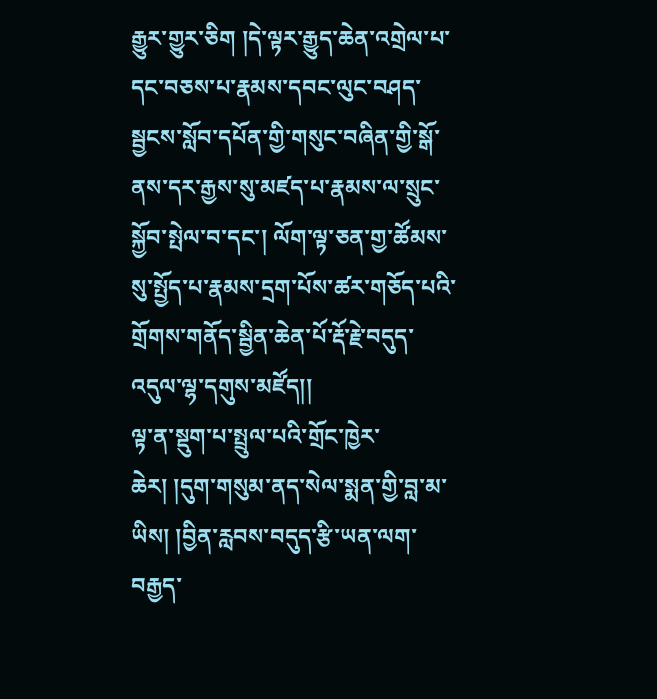རྒྱུར་གྱུར་ཅིག །དེ་ལྟར་རྒྱུད་ཆེན་འགྲེལ་པ་དང་བཅས་པ་རྣམས་དབང་ལུང་བཤད་སྦྱངས་སློབ་དཔོན་གྱི་གསུང་བཞིན་གྱི་སྒོ་ནས་དར་རྒྱས་སུ་མཛད་པ་རྣམས་ལ་སྲུང་སྐྱོབ་སྤེལ་བ་དང་། ལོག་ལྟ་ཅན་གྱ་ཚོམས་སུ་སྤྱོད་པ་རྣམས་དྲག་པོས་ཚར་གཅོད་པའི་གྲོགས་གནོད་སྦྱིན་ཆེན་པོ་རྡོ་རྗེ་བདུད་འདུལ་ལྷ་དགུས་མཛོད།།
ལྟ་ན་སྡུག་པ་སྤྲུལ་པའི་གྲོང་ཁྱེར་ཆེར། །དུག་གསུམ་ནད་སེལ་སྨན་གྱི་བླ་མ་ཡིས། །བྱིན་རླབས་བདུད་རྩི་ཡན་ལག་བརྒྱད་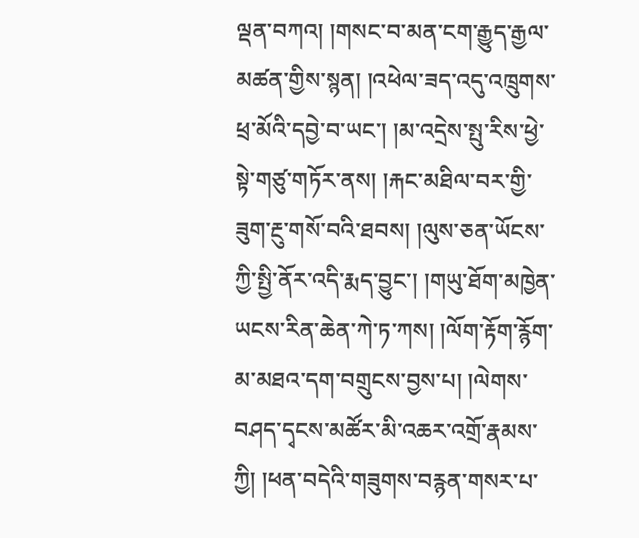ལྡན་བཀའ། །གསང་བ་མན་ངག་རྒྱུད་རྒྱལ་མཚན་གྱིས་སྙན། །འཕེལ་ཟད་འདུ་འཁྲུགས་ཕྲ་མོའི་དབྱེ་བ་ཡང་། །མ་འདྲེས་སྤུ་རིས་ཕྱེ་སྟེ་གཙུ་གཏོར་ནས། །རྐང་མཐིལ་བར་གྱི་ཟུག་རྔུ་གསོ་བའི་ཐབས། །ལུས་ཅན་ཡོངས་ཀྱི་སྤྱི་ནོར་འདི་རྨད་བྱུང་། །གཡུ་ཐོག་མཁྱེན་ཡངས་རིན་ཆེན་ཀེ་ཏ་ཀས། །ལོག་རྟོག་རྙོག་མ་མཐའ་དག་བགྲུངས་བྱས་པ། །ལེགས་བཤད་དྭངས་མཚོར་མི་འཆར་འགྲོ་རྣམས་ཀྱི། །ཕན་བདེའི་གཟུགས་བརྙན་གསར་པ་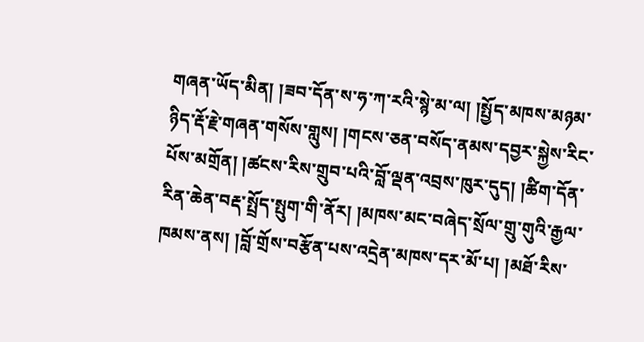གཞན་ཡོད་མིན། །ཟབ་དོན་ས་ཧ་ཀ་རའི་སྙེ་མ་ལ། །སྤྱོད་མཁས་མཉམ་ཉིད་རྡོ་རྗེ་གཞན་གསོས་གླུས། །གངས་ཅན་བསོད་ནམས་དབྱར་སྐྱེས་རིང་པོས་མགྲོན། །ཚངས་རིས་གྲུབ་པའི་བློ་ལྡན་འབྲས་ཁུར་དུད། །ཚིག་དོན་རིན་ཆེན་བརྡ་སྤྲོད་སྤུག་གི་ནོར། །མཁས་མང་བཞེད་སྲོལ་གྲུ་གུའི་རྒྱལ་ཁམས་ནས། །བློ་གྲོས་བརྩོན་པས་འདྲེན་མཁས་དར་མོ་པ། །མཐོ་རིས་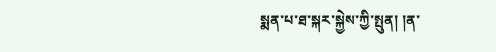སྨན་པ་ཐ་སྐར་སྐྱེས་ཀྱི་སྤུན། །ན་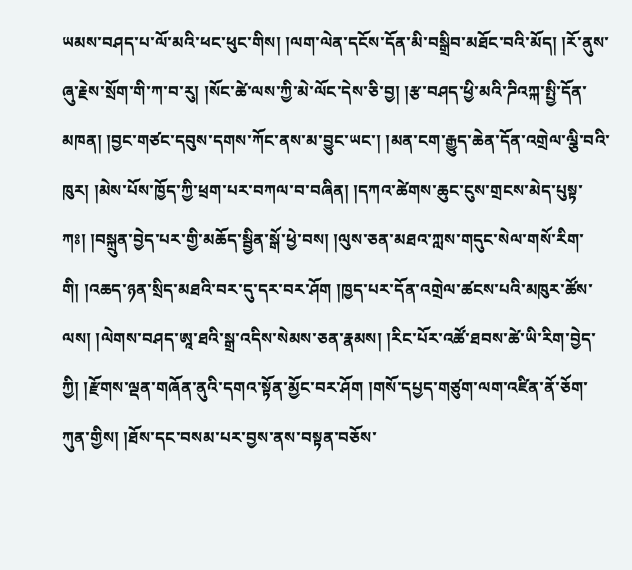ཡམས་བཤད་པ་ལོ་མའི་ཕང་ཕུང་གིས། །ལག་ལེན་དངོས་དོན་མི་བསྒྲིབ་མཐོང་བའི་མོད། །རོ་ནུས་ཞུ་རྗེས་སྲོག་གི་ཀ་བ་རུ། །སོང་ཚེ་ལས་ཀྱི་མེ་ལོང་དེས་ཅི་བྱ། །རྩ་བཤད་ཕྱི་མའི་ཌིའཀྐ་སྤྱི་དོན་མཁན། །བྱང་གཙང་དབུས་དགས་ཀོང་ནས་མ་བྱུང་ཡང་། །མན་ངག་རྒྱུད་ཆེན་དོན་འགྲེལ་ལྕི་བའི་ཁུར། །མེས་པོས་ཁྱོད་ཀྱི་ཕྲག་པར་བཀལ་བ་བཞིན། །དཀའ་ཚེགས་ཆུང་ངུས་གྲངས་མེད་པུསྟ་ཀཿ། །བསྐྲུན་བྱེད་པར་གྱི་མཆོད་སྦྱིན་སྒོ་ཕྱེ་བས། །ལུས་ཅན་མཐའ་ཀླས་གདུང་སེལ་གསོ་རིག་གི། །འཆད་ཉན་སྲིད་མཐའི་བར་དུ་དར་བར་ཤོག །ཁྱད་པར་དོན་འགྲེལ་ཚངས་པའི་མཁུར་ཚོས་ལས། །ལེགས་བཤད་ཨཱ་ཐའི་སྒྲ་འདིས་སེམས་ཅན་རྣམས། །རིང་པོར་འཚོ་ཐབས་ཚེ་ཡི་རིག་བྱེད་ཀྱི། །རྫོགས་ལྡན་གཞོན་ནུའི་དགའ་སྟོན་མྱོང་བར་ཤོག །གསོ་དཔྱད་གཙུག་ལག་འཛིན་ནོ་ཅོག་ཀུན་གྱིས། །ཐོས་དང་བསམ་པར་བྱས་ནས་བསྟན་བཅོས་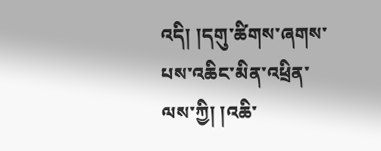འདི། །དགུ་ཚིགས་ཞགས་པས་འཆིང་མིན་འཕྲིན་ལས་ཀྱི། །འཆི་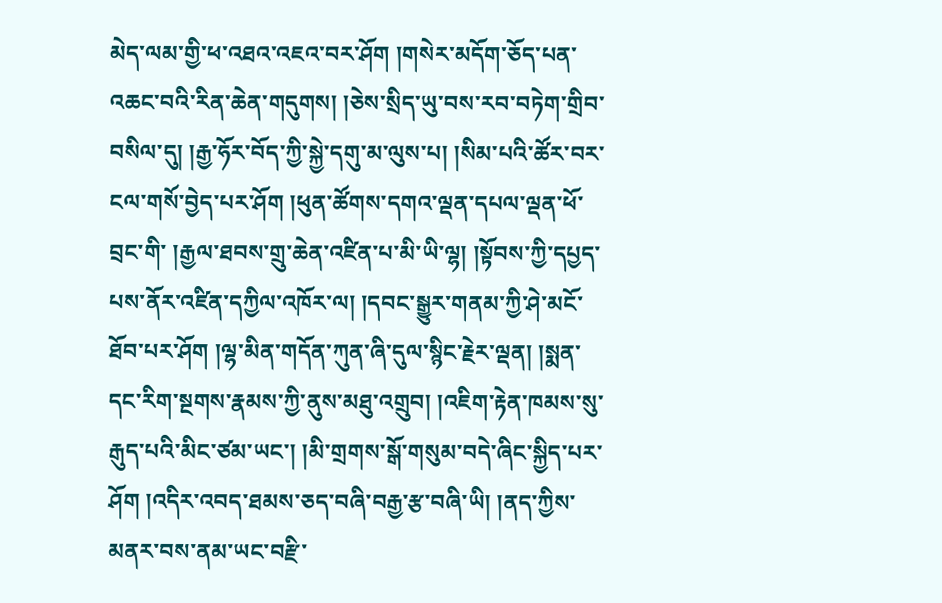མེད་ལམ་གྱི་ཕ་འཐའ་འཇའ་བར་ཤོག །གསེར་མདོག་ཅོད་པན་འཆང་བའི་རིན་ཆེན་གདུགས། །ཅེས་སྲིད་ཡུ་བས་རབ་བཏེག་གྲིབ་བསིལ་དུ། །རྒྱ་ཧོར་བོད་ཀྱི་སྐྱེ་དགུ་མ་ལུས་པ། །སིམ་པའི་ཚོར་བར་ངལ་གསོ་བྱེད་པར་ཤོག །ཕུན་ཚོགས་དགའ་ལྡན་དཔལ་ལྡན་ཕོ་བྲང་གི་ །རྒྱལ་ཐབས་གྲུ་ཆེན་འཛིན་པ་མི་ཡི་ལྷ། །སྟོབས་ཀྱི་དཔྱད་པས་ནོར་འཛིན་དཀྱིལ་འཁོར་ལ། །དབང་སྒྱུར་གནམ་ཀྱི་ཤེ་མངོ་ཐོབ་པར་ཤོག །ལྷ་མིན་གདོན་ཀུན་ཞི་དུལ་སྙིང་རྗེར་ལྡན། །སྨན་དང་རིག་སྔགས་རྣམས་ཀྱི་ནུས་མཐུ་འགྲུབ། །འཇིག་རྟེན་ཁམས་སུ་རྒུད་པའི་མིང་ཙམ་ཡང་། །མི་གྲགས་སྒོ་གསུམ་བདེ་ཞིང་སྐྱིད་པར་ཤོག །འདིར་འབད་ཐམས་ཅད་བཞི་བརྒྱ་རྩ་བཞི་ཡི། །ནད་ཀྱིས་མནར་བས་ནམ་ཡང་བརྫི་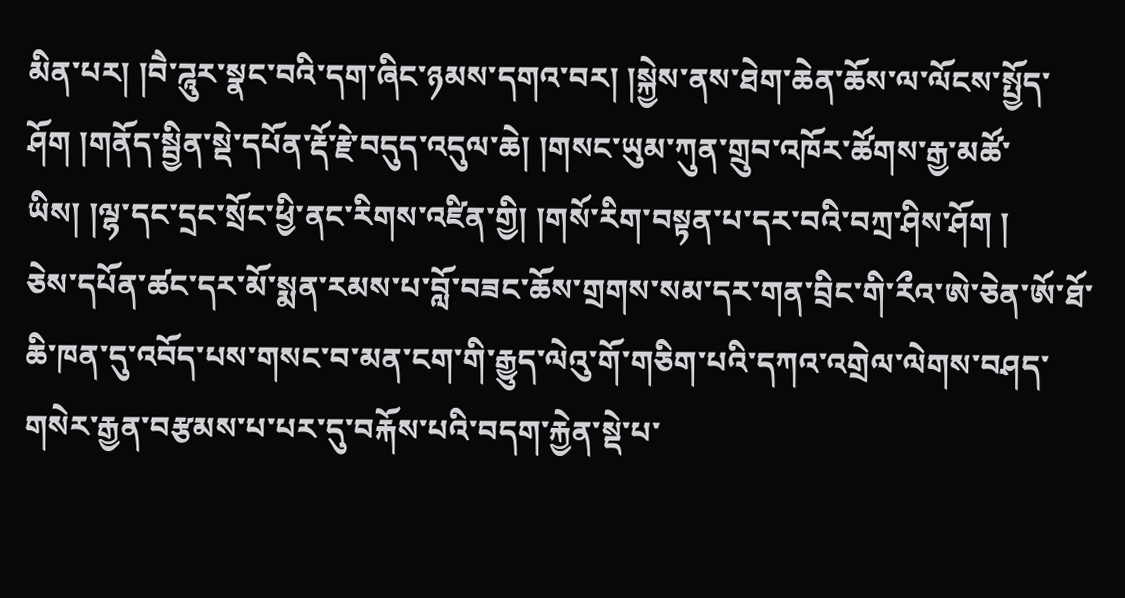མིན་པར། །བཻ་ཌཱུར་སྣང་བའི་དག་ཞིང་ཉམས་དགའ་བར། །སྐྱེས་ནས་ཐེག་ཆེན་ཆོས་ལ་ལོངས་སྤྱོད་ཤོག །གནོད་སྦྱིན་སྡེ་དཔོན་རྡོ་རྗེ་བདུད་འདུལ་ཆེ། །གསང་ཡུམ་ཀུན་གྲུབ་འཁོར་ཚོགས་རྒྱ་མཚོ་ཡིས། །ལྷ་དང་དྲང་སྲོང་ཕྱི་ནང་རིགས་འཛིན་གྱི། །གསོ་རིག་བསྟན་པ་དར་བའི་བཀྲ་ཤིས་ཤོག །
ཅེས་དཔོན་ཚང་དར་མོ་སྨན་རམས་པ་བློ་བཟང་ཆོས་གྲགས་སམ་དར་གན་བྲིང་གི་རྀའ་ཨེ་ཅེན་ཨོ་ཐོ་ཆི་ཁན་དུ་འབོད་པས་གསང་བ་མན་ངག་གི་རྒྱུད་ལེའུ་གོ་གཅིག་པའི་དཀའ་འགྲེལ་ལེགས་བཤད་གསེར་རྒྱན་བརྩམས་པ་པར་དུ་བརྐོས་པའི་བདག་རྐྱེན་སྡེ་པ་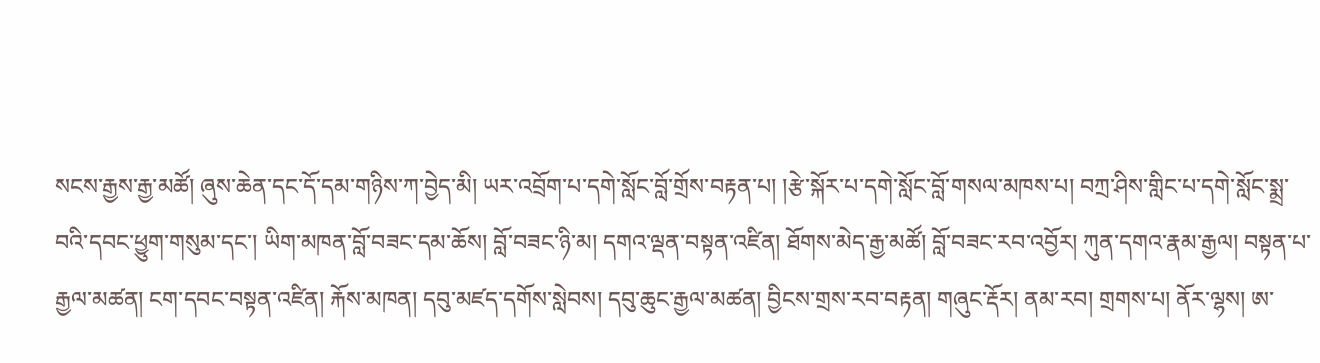སངས་རྒྱས་རྒྱ་མཚོ། ཞུས་ཆེན་དང་དོ་དམ་གཉིས་ཀ་བྱེད་མི། ཡར་འབྲོག་པ་དགེ་སློང་བློ་གྲོས་བརྟན་པ། །རྩེ་སྐོར་པ་དགེ་སློང་བློ་གསལ་མཁས་པ། བཀྲ་ཤིས་གླིང་པ་དགེ་སློང་སྨྲ་བའི་དབང་ཕྱུག་གསུམ་དང་། ཡིག་མཁན་བློ་བཟང་དམ་ཆོས། བློ་བཟང་ཉི་མ། དགའ་ལྡན་བསྟན་འཛིན། ཐོགས་མེད་རྒྱ་མཚོ། བློ་བཟང་རབ་འབྱོར། ཀུན་དགའ་རྣམ་རྒྱལ། བསྟན་པ་རྒྱལ་མཚན། ངག་དབང་བསྟན་འཛིན། རྐོས་མཁན། དབུ་མཛད་དགོས་སླེབས། དབུ་ཆུང་རྒྱལ་མཚན། བྱིངས་གྲས་རབ་བརྟན། གཞུང་རྡོར། ནམ་རབ། གྲགས་པ། ནོར་ལྷས། ཨ་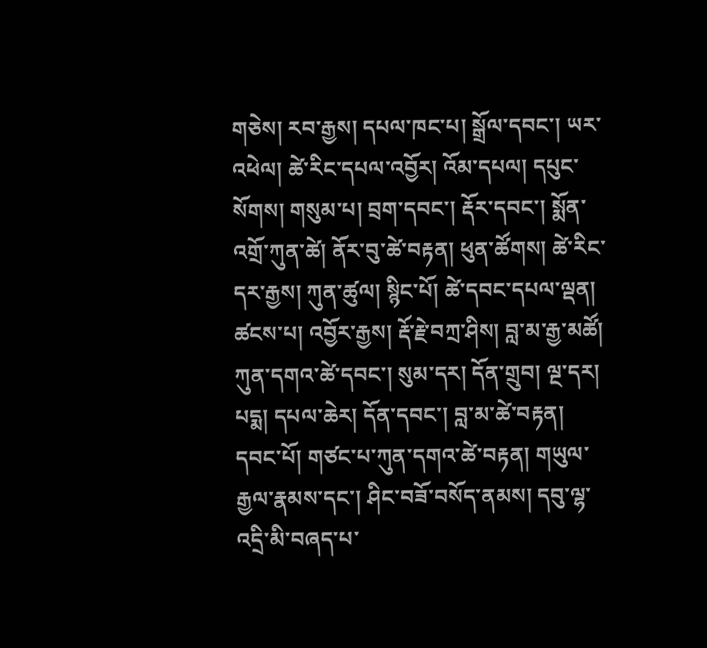གཅེས། རབ་རྒྱས། དཔལ་ཁང་པ། སྒྲོལ་དབང་། ཡར་འཕེལ། ཚེ་རིང་དཔལ་འབྱོར། འོམ་དཔལ། དཔུང་སོགས། གསུམ་པ། བྲག་དབང་། རྡོར་དབང་། སྨོན་འགྲོ་ཀུན་ཚེ། ནོར་བུ་ཚེ་བརྟན། ཕུན་ཚོགས། ཚེ་རིང་དར་རྒྱས། ཀུན་ཚུལ། སྙིང་པོ། ཚེ་དབང་དཔལ་ལྡན། ཚངས་པ། འབྱོར་རྒྱས། རྡོ་རྗེ་བཀྲ་ཤིས། བླ་མ་རྒྱ་མཚོ། ཀུན་དགའ་ཚེ་དབང་། སུམ་དར། དོན་གྲུབ། ལྔ་དར། པདྨ། དཔལ་ཆེར། དོན་དབང་། བླ་མ་ཚེ་བརྟན། དབང་པོ། གཙང་པ་ཀུན་དགའ་ཚེ་བརྟན། གཡུལ་རྒྱལ་རྣམས་དང་། ཤིང་བཟོ་བསོད་ནམས། དབུ་ལྷ་འདྲི་མི་བཞད་པ་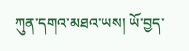ཀུན་དགའ་མཐའ་ཡས། ཡོ་བྱད་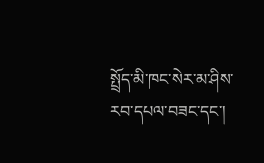སྤྲོད་མི་ཁང་སེར་མ་ཤིས་རབ་དཔལ་བཟང་དང་།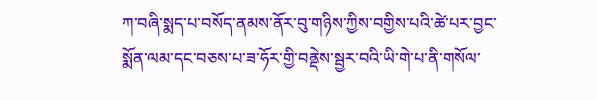ཀ་བཞི་སྨད་པ་བསོད་ནམས་ནོར་བུ་གཉིས་ཀྱིས་བགྱིས་པའི་ཚེ་པར་བྱང་སྨོན་ལམ་དང་བཅས་པ་ཟ་ཧོར་གྱི་བནྡེས་སྦྱར་བའི་ཡི་གེ་པ་ནི་གསོལ་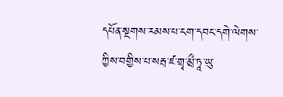དཔོན་སྔགས་རམས་པ་ངག་དབང་དགེ་ལེགས་ཀྱིས་བགྱིས་པ་སརྦ་ཛ་གྲྭ་མྲྀ་ཏཱ་ཡུ་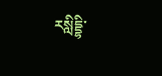རསླིདྡྷི་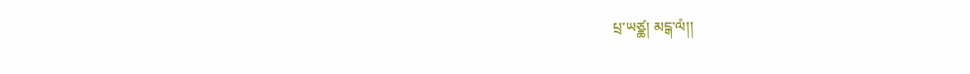པྲ་ཡཙྪ། མངྒ་ལཾ།།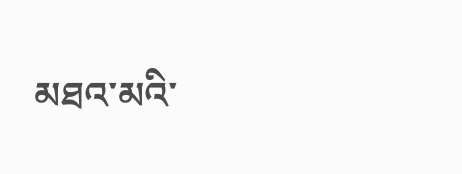མཐའ་མའི་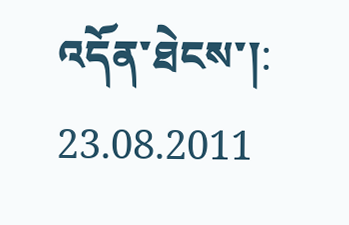འདོན་ཐེངས་།: 23.08.2011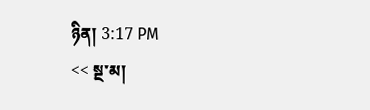ཉིན། 3:17 PM
<< སྔ་མ།